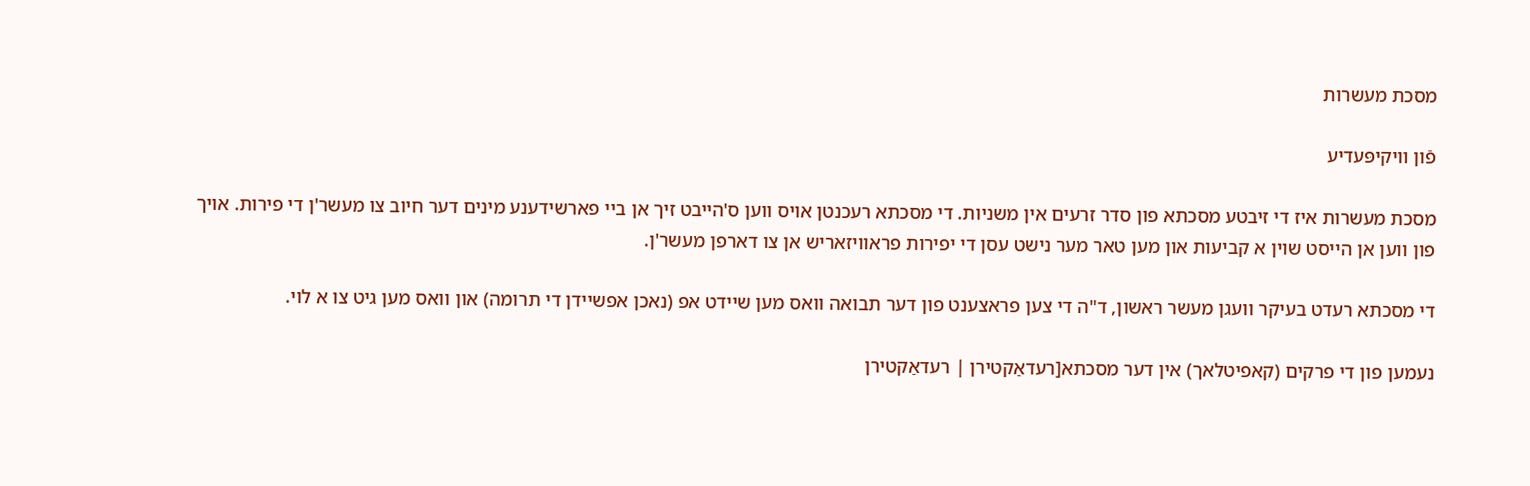מסכת מעשרות

פֿון װיקיפּעדיע

מסכת מעשרות איז די זיבטע מסכתא פון סדר זרעים אין משניות. די מסכתא רעכנטן אויס ווען ס'הייבט זיך אן ביי פארשידענע מינים דער חיוב צו מעשר'ן די פירות. אויך פון ווען אן הייסט שוין א קביעות און מען טאר מער נישט עסן די יפירות פראוויזאריש אן צו דארפן מעשר'ן.

די מסכתא רעדט בעיקר וועגן מעשר ראשון, ד"ה די צען פראצענט פון דער תבואה וואס מען שיידט אפ (נאכן אפשיידן די תרומה) און וואס מען גיט צו א לוי.

נעמען פון די פרקים (קאפיטלאך) אין דער מסכתא[רעדאַקטירן | רעדאַקטירן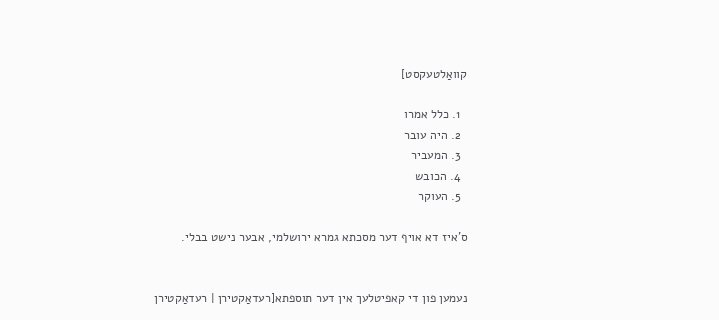קוואַלטעקסט]

  1. כלל אמרו
  2. היה עובר
  3. המעביר
  4. הכובש
  5. העוקר

ס'איז דא אויף דער מסכתא גמרא ירושלמי, אבער נישט בבלי.


נעמען פון די קאפיטלעך אין דער תוספתא[רעדאַקטירן | רעדאַקטירן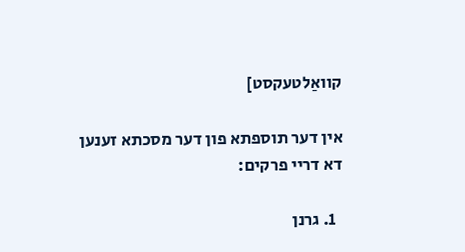קוואַלטעקסט]

אין דער תוספתא פון דער מסכתא זענען דא דריי פרקים:

  1. גרנן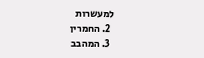למעשרות
  2. החמרין
  3. המהבב